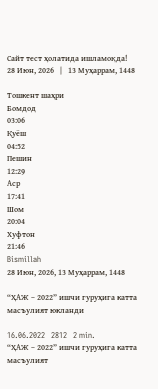Сайт тест ҳолатида ишламоқда!
28 Июн, 2026   |   13 Муҳаррам, 1448

Тошкент шаҳри
Бомдод
03:06
Қуёш
04:52
Пешин
12:29
Аср
17:41
Шом
20:04
Хуфтон
21:46
Bismillah
28 Июн, 2026, 13 Муҳаррам, 1448

“ҲАЖ – 2022” ишчи гуруҳига катта масъулият юкланди

16.06.2022   2812   2 min.
“ҲАЖ – 2022” ишчи гуруҳига катта масъулият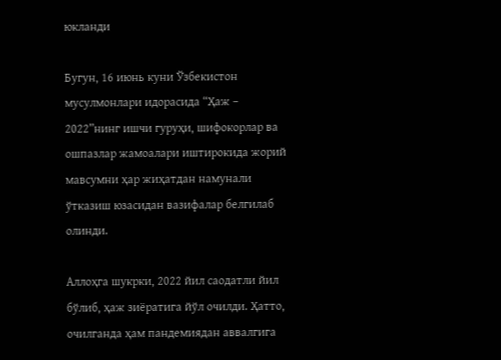юкланди

Бугун, 16 июнь куни Ўзбекистон мусулмонлари идорасида “Ҳаж – 2022”нинг ишчи гуруҳи, шифокорлар ва ошпазлар жамоалари иштирокида жорий мавсумни ҳар жиҳатдан намунали ўтказиш юзасидан вазифалар белгилаб олинди.

Аллоҳга шукрки, 2022 йил саодатли йил бўлиб, ҳаж зиёратига йўл очилди. Ҳатто, очилганда ҳам пандемиядан аввалгига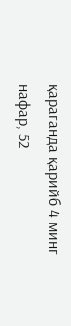қараганда қарийб 4 минг нафар, 52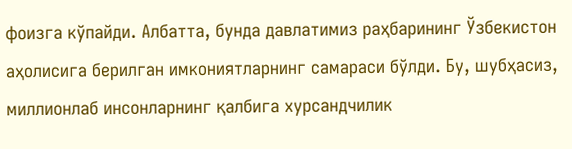фоизга кўпайди. Албатта, бунда давлатимиз раҳбарининг Ўзбекистон аҳолисига берилган имкониятларнинг самараси бўлди. Бу, шубҳасиз, миллионлаб инсонларнинг қалбига хурсандчилик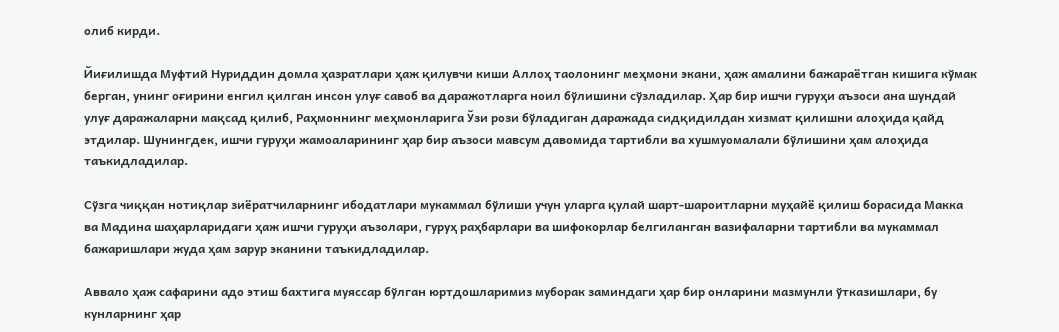олиб кирди.

Йиғилишда Муфтий Нуриддин домла ҳазратлари ҳаж қилувчи киши Аллоҳ таолонинг меҳмони экани, ҳаж амалини бажараётган кишига кўмак берган, унинг оғирини енгил қилган инсон улуғ савоб ва даражотларга ноил бўлишини сўзладилар. Ҳар бир ишчи гуруҳи аъзоси ана шундай улуғ даражаларни мақсад қилиб, Раҳмоннинг меҳмонларига Ўзи рози бўладиган даражада сидқидилдан хизмат қилишни алоҳида қайд этдилар. Шунингдек, ишчи гуруҳи жамоаларининг ҳар бир аъзоси мавсум давомида тартибли ва хушмуомалали бўлишини ҳам алоҳида таъкидладилар.

Сўзга чиққан нотиқлар зиёратчиларнинг ибодатлари мукаммал бўлиши учун уларга қулай шарт-шароитларни муҳайё қилиш борасида Макка ва Мадина шаҳарларидаги ҳаж ишчи гуруҳи аъзолари, гуруҳ раҳбарлари ва шифокорлар белгиланган вазифаларни тартибли ва мукаммал бажаришлари жуда ҳам зарур эканини таъкидладилар.

Аввало ҳаж сафарини адо этиш бахтига муяссар бўлган юртдошларимиз муборак заминдаги ҳар бир онларини мазмунли ўтказишлари, бу кунларнинг ҳар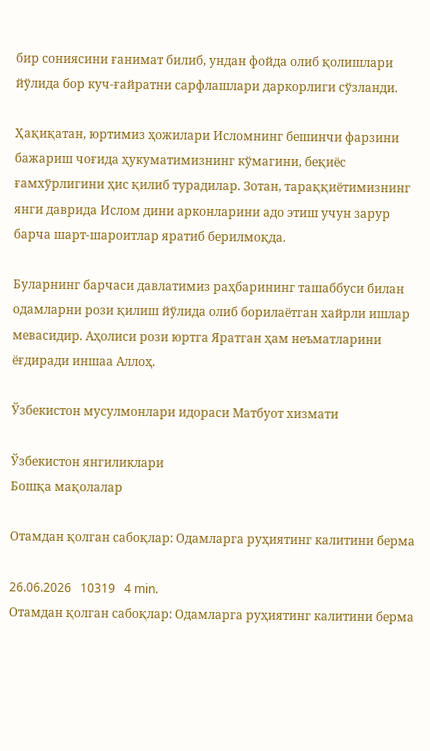бир сониясини ғанимат билиб, ундан фойда олиб қолишлари йўлида бор куч-ғайратни сарфлашлари даркорлиги сўзланди.

Ҳақиқатан, юртимиз ҳожилари Исломнинг бешинчи фарзини бажариш чоғида ҳукуматимизнинг кўмагини, беқиёс ғамхўрлигини ҳис қилиб турадилар. Зотан, тараққиётимизнинг янги даврида Ислом дини арконларини адо этиш учун зарур барча шарт-шароитлар яратиб берилмоқда.

Буларнинг барчаси давлатимиз раҳбарининг ташаббуси билан одамларни рози қилиш йўлида олиб борилаётган хайрли ишлар мевасидир. Аҳолиси рози юртга Яратган ҳам неъматларини ёғдиради иншаа Аллоҳ.

Ўзбекистон мусулмонлари идораси Матбуот хизмати

Ўзбекистон янгиликлари
Бошқа мақолалар

Отамдан қолган сабоқлар: Одамларга руҳиятинг калитини берма

26.06.2026   10319   4 min.
Отамдан қолган сабоқлар: Одамларга руҳиятинг калитини берма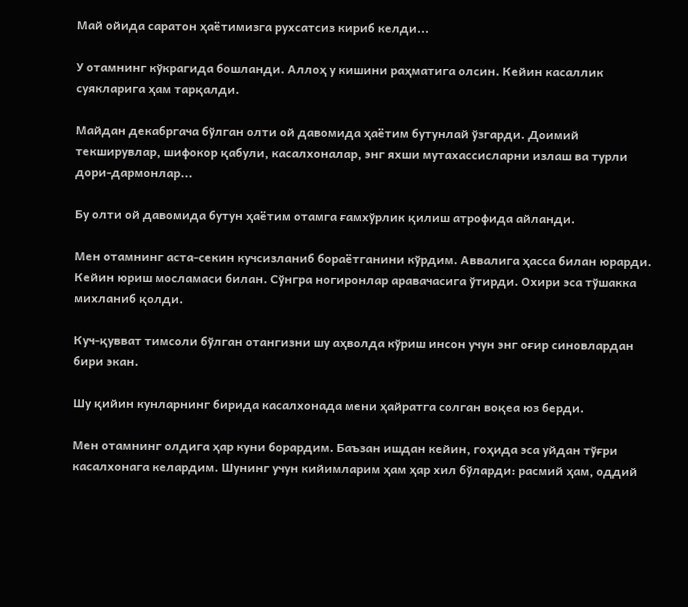Май ойида саратон ҳаётимизга рухсатсиз кириб келди...

У отамнинг кўкрагида бошланди. Аллоҳ у кишини раҳматига олсин. Кейин касаллик суякларига ҳам тарқалди.

Майдан декабргача бўлган олти ой давомида ҳаётим бутунлай ўзгарди. Доимий текширувлар, шифокор қабули, касалхоналар, энг яхши мутахассисларни излаш ва турли дори-дармонлар...

Бу олти ой давомида бутун ҳаётим отамга ғамхўрлик қилиш атрофида айланди.

Мен отамнинг аста-секин кучсизланиб бораётганини кўрдим. Аввалига ҳасса билан юрарди. Кейин юриш мосламаси билан. Сўнгра ногиронлар аравачасига ўтирди. Охири эса тўшакка михланиб қолди.

Куч-қувват тимсоли бўлган отангизни шу аҳволда кўриш инсон учун энг оғир синовлардан бири экан.

Шу қийин кунларнинг бирида касалхонада мени ҳайратга солган воқеа юз берди.

Мен отамнинг олдига ҳар куни борардим. Баъзан ишдан кейин, гоҳида эса уйдан тўғри касалхонага келардим. Шунинг учун кийимларим ҳам ҳар хил бўларди: расмий ҳам, оддий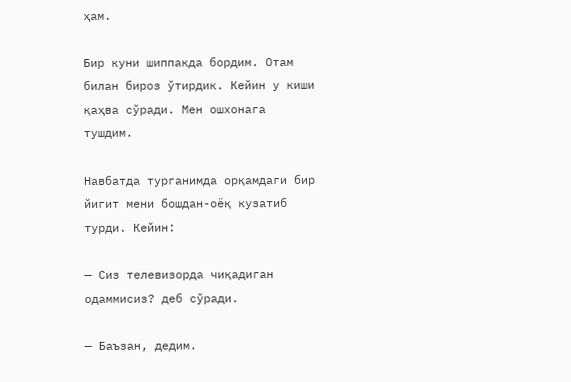ҳам.

Бир куни шиппакда бордим. Отам билан бироз ўтирдик. Кейин у киши қаҳва сўради. Мен ошхонага тушдим.

Навбатда турганимда орқамдаги бир йигит мени бошдан-оёқ кузатиб турди. Кейин:

— Сиз телевизорда чиқадиган одаммисиз? деб сўради.

— Баъзан, дедим.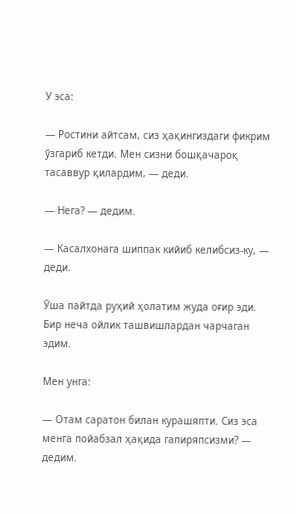У эса:

— Ростини айтсам, сиз ҳақингиздаги фикрим ўзгариб кетди. Мен сизни бошқачароқ тасаввур қилардим, — деди.

— Нега? — дедим.

— Касалхонага шиппак кийиб келибсиз-ку, — деди.

Ўша пайтда руҳий ҳолатим жуда оғир эди. Бир неча ойлик ташвишлардан чарчаган эдим.

Мен унга:

— Отам саратон билан курашяпти. Сиз эса менга пойабзал ҳақида гапиряпсизми? — дедим.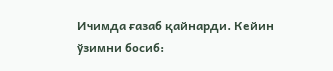Ичимда ғазаб қайнарди. Кейин ўзимни босиб: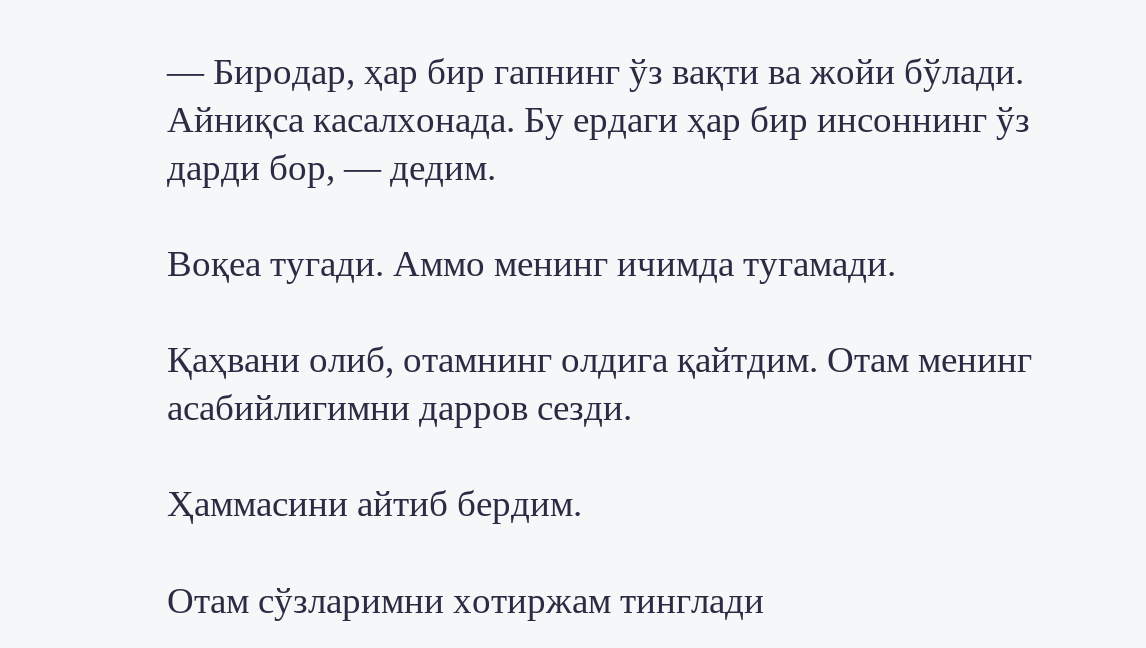— Биродар, ҳар бир гапнинг ўз вақти ва жойи бўлади. Айниқса касалхонада. Бу ердаги ҳар бир инсоннинг ўз дарди бор, — дедим.

Воқеа тугади. Аммо менинг ичимда тугамади.

Қаҳвани олиб, отамнинг олдига қайтдим. Отам менинг асабийлигимни дарров сезди.

Ҳаммасини айтиб бердим.

Отам сўзларимни хотиржам тинглади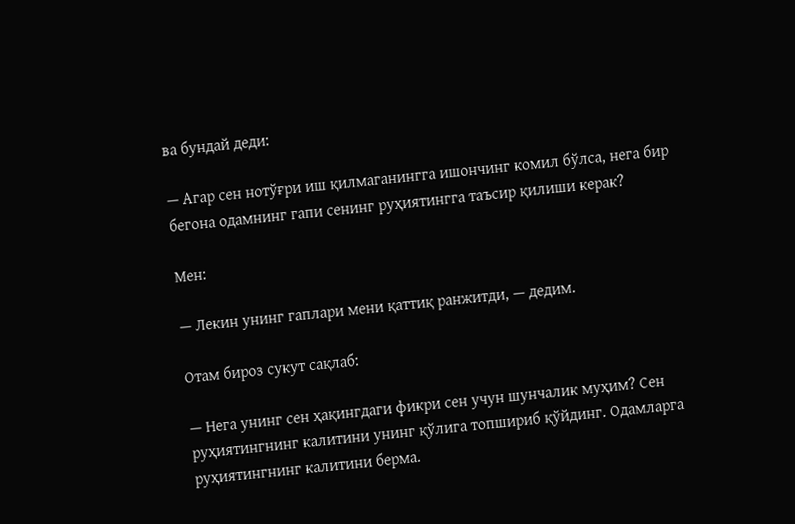ва бундай деди:

— Агар сен нотўғри иш қилмаганингга ишончинг комил бўлса, нега бир бегона одамнинг гапи сенинг руҳиятингга таъсир қилиши керак?

Мен:

— Лекин унинг гаплари мени қаттиқ ранжитди, — дедим.

Отам бироз сукут сақлаб:

— Нега унинг сен ҳақингдаги фикри сен учун шунчалик муҳим? Сен руҳиятингнинг калитини унинг қўлига топшириб қўйдинг. Одамларга руҳиятингнинг калитини берма.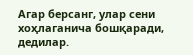Агар берсанг, улар сени хоҳлаганича бошқаради, дедилар.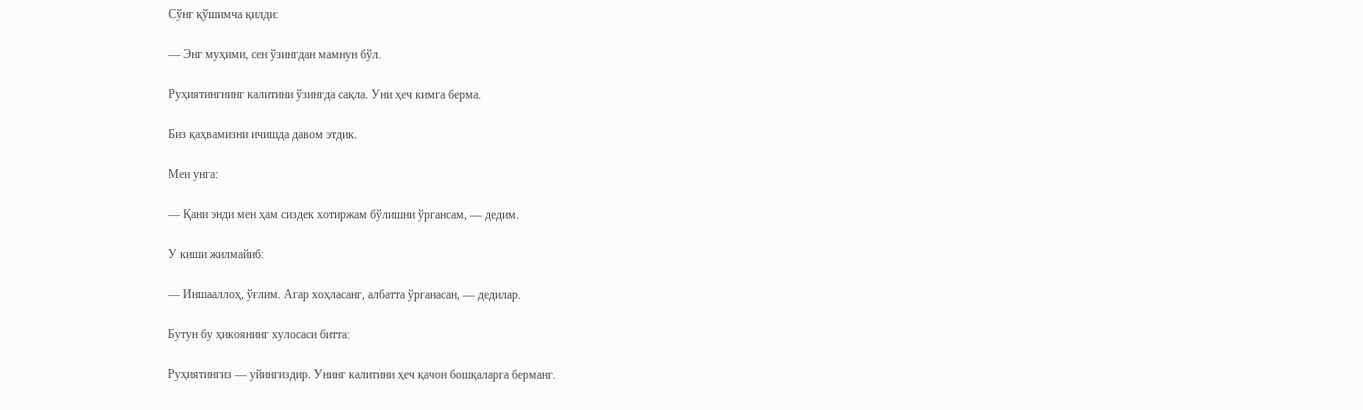Сўнг қўшимча қилди:

— Энг муҳими, сен ўзингдан мамнун бўл.

Руҳиятингнинг калитини ўзингда сақла. Уни ҳеч кимга берма.

Биз қаҳвамизни ичишда давом этдик.

Мен унга:

— Қани энди мен ҳам сиздек хотиржам бўлишни ўргансам, — дедим.

У киши жилмайиб:

— Иншааллоҳ, ўғлим. Агар хоҳласанг, албатта ўрганасан, — дедилар.

Бутун бу ҳикоянинг хулосаси битта:

Руҳиятингиз — уйингиздир. Унинг калитини ҳеч қачон бошқаларга берманг.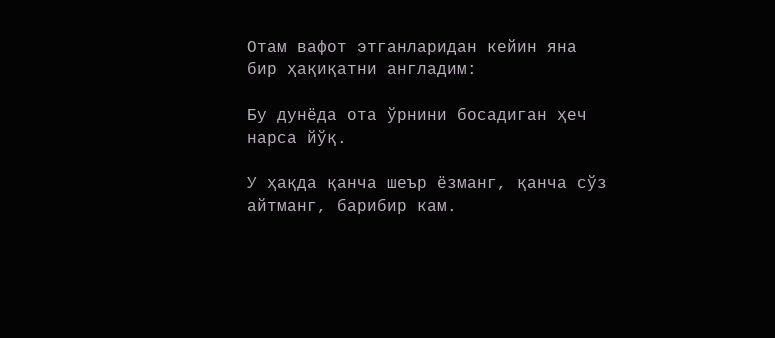Отам вафот этганларидан кейин яна бир ҳақиқатни англадим:

Бу дунёда ота ўрнини босадиган ҳеч нарса йўқ.

У ҳақда қанча шеър ёзманг, қанча сўз айтманг, барибир кам.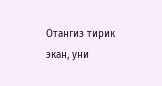Отангиз тирик экан, уни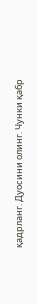қадрланг. Дуосини олинг. Чунки қабр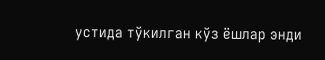устида тўкилган кўз ёшлар энди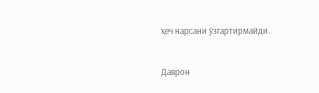ҳеч нарсани ўзгартирмайди.


Даврон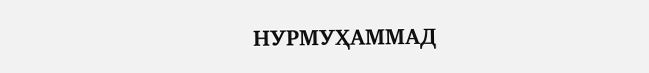НУРМУҲАММАД